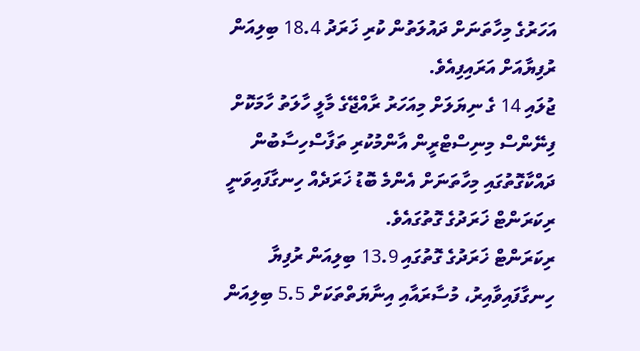އަހަރުގެ މިހާތަނަށް ދައުލަތުން ކުރި ޚަރަދު 18.4 ބިލިއަން ރުފިޔާއަށް އަރައިފިއެވެ.
ޖުލައި 14 ގެ ނިޔަލަށް މިއަހަރު ރާއްޖޭގެ މާލީ ހާލަތު ހާމަކޮށް ފިނޭންސް މިނިސްޓްރީން އާންމުކުރި ތަފާސްހިސާބުން ދައްކާގޮތުގައި މިހާތަނަށް އެންމެ ބޮޑު ޚަރަދެއް ހިނގާފައިވަނީ ރިކަރަންޓް ޚަރަދުގެ ގޮތުގައެވެ.
ރިކަރަންޓް ޚަރަދުގެ ގޮތުގައި 13.9 ބިލިއަން ރުފިޔާ ހިނގާފައިވާއިރު، މުސާރައާއި އިނާޔަތްތަކަށް 5.5 ބިލިއަން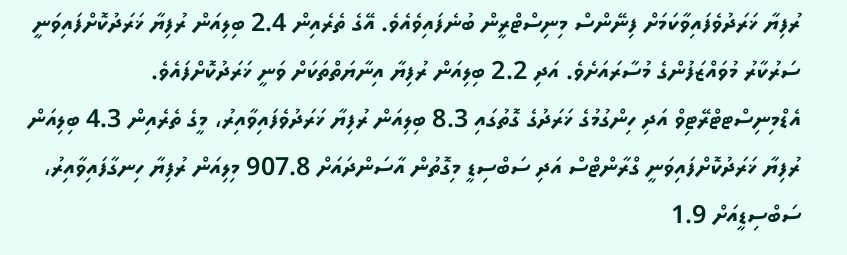ރުފިޔާ ޚަރަދުވެފައިވާކަމަށް ފިނޭންސް މިނިސްޓްރީން ބުނެފައިވެއެވެ. އޭގެ ތެރެއިން 2.4 ބިލިއަން ރުފިޔާ ޚަރަދުކޮށްފައިވަނީ ސަރުކާރު މުވައްޒަފުންގެ މުސާރައަށެވެ. އަދި 2.2 ބިލިއަން ރުފިޔާ އިނާޔަތްތަކަށް ވަނީ ޚަރަދުކޮށްފައެވެ.
އެޑްމިނިސްޓޓްރޭޓިވް އަދި ހިންގުމުގެ ޚަރަދުގެ ގޮތުގައި 8.3 ބިލިއަން ރުފިޔާ ޚަރަދުވެފައިވާއިރު، މީގެ ތެރެއިން 4.3 ބިލިއަން ރުފިޔާ ޚަރަދުކޮށްފައިވަނީ ގްރާންޓްސް އަދި ސަބްސިޑީ މިގޮތުން އާސަންދައަށް 907.8 މިލިއަން ރުފިޔާ ހިނގާފައިވާއިރު، ސަބްސިޑީއަށް 1.9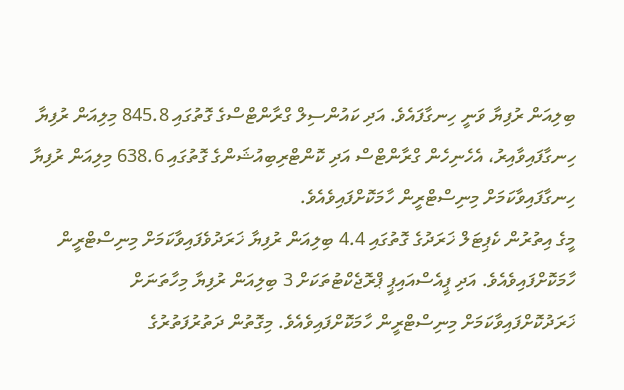ބިލިއަން ރުފިޔާ ވަނީ ހިނގާފައެވެ. އަދި ކައުންސިލް ގްރާންޓްސްގެ ގޮތުގައި 845.8 މިލިއަން ރުފިޔާ ހިނގާފައިވާއިރު، އެހެނިހެން ގްރާންޓްސް އަދި ކޮންޓްރިބިއުޝަންގެ ގޮތުގައި 638.6 މިލިއަން ރުފިޔާ ހިނގާފައިވާކަމަށް މިނިސްޓްރީން ހާމަކޮށްފައިވެއެވެ.
މީގެ އިތުރުން ކެޕިޓަލް ޚަރަދުގެ ގޮތުގައި 4.4 ބިލިއަން ރުފިޔާ ޚަރަދުވެފައިވާކަމަށް މިނިސްޓްރީން ހާމަކޮށްފައިވެއެވެ. އަދި ޕީއެސްއައިޕީ ޕްރޮޖެކްޓުތަކަށް 3 ބިލިއަން ރުފިޔާ މިހާތަނަށް ޚަރަދުކޮށްފައިވާކަމަށް މިނިސްޓްރީން ހާމަކޮށްފައިވެއެވެ. މިގޮތުން ދަތުރުފަތުރުގެ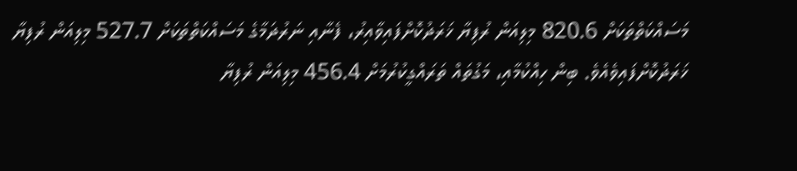މަސައްކަތްތަކަށް 820.6 މިލިއަން ރުފިޔާ ޚަރަދުކޮށްފައިވާއިރު، ފެނާއި ނަރުދަމާގެ މަސައްކަތްތަކަށް 527.7 މިލިއަން ރުފިޔާ ޚަރަދުކޮށްފައިވެއެވެ. ބިން ހިއްކުމާއި، މަގުތައް ތަރައްގީކުރުމަށް 456.4 މިލިއަން ރުފިޔާ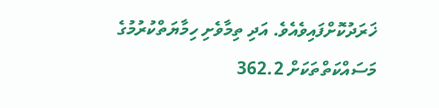ޚަރަދުކޮށްފައިވެއެވެ. އަދި ތިމާވެށި ހިމާޔަތްކުރުމުގެ މަސައްކަތްތަކަށް 362.2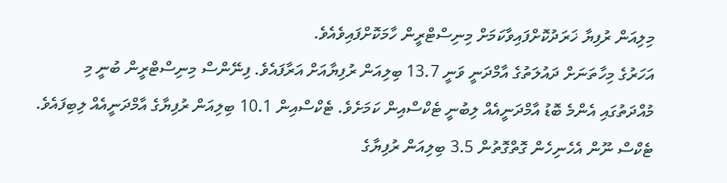މިލިއަން ރުފިޔާ ޚަރަދުކޮށްފައިވާކަމަށް މިނިސްޓްރީން ހާމަކޮށްފައިވެއެވެ.
އަހަރުގެ މިހާތަނަށް ދައުލަތުގެ އާމްދަނީ ވަނީ 13.7 ބިލިއަން ރުފިޔާއަށް އަރާފައެވެ. ފިނޭންސް މިނިސްޓްރީން ބުނީ މި މުއްދަތުގައި އެންމެ ބޮޑު އާމްދަނީއެއް ލިބުނީ ޓެކްސްއިން ކަމަށެވެ. ޓެކްސްއިން 10.1 ބިލިއަން ރުފިޔާގެ އާމްދަނީއެއް ލިބިފައެވެ. ޓެކްސް ނޫން އެހެނިހެން ގޮތްގޮތުން 3.5 ބިލިއަން ރުފިޔާގެ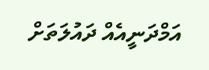އަމްދަނީއެއް ދައުލަތަށް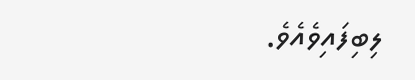ލިބިފައިވެއެވެ.